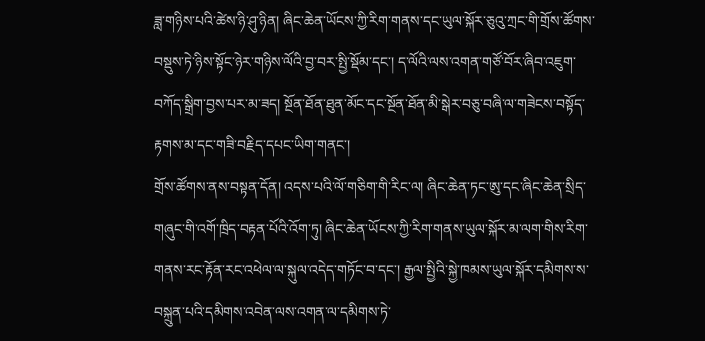ཟླ་གཉིས་པའི་ཚེས་ཉི་ཤུ་ཉིན། ཞིང་ཆེན་ཡོངས་ཀྱི་རིག་གནས་དང་ཡུལ་སྐོར་ཅུའུ་ཀྲང་གི་གྲོས་ཚོགས་བསྡུས་ཏེ་ཉིས་སྟོང་ཉེར་གཉིས་ལོའི་བྱ་བར་སྤྱི་སྡོམ་དང་། ད་ལོའི་ལས་འགན་གཙོ་བོར་ཞིབ་འཇུག་བཀོད་སྒྲིག་བྱས་པར་མ་ཟད། སྔོན་ཐོན་ཐུན་མོང་དང་སྔོན་ཐོན་མི་སྒེར་བཅུ་བཞི་ལ་གཟེངས་བསྟོད་རྟགས་མ་དང་གཟི་བརྗིད་དཔང་ཡིག་གནང་།
གྲོས་ཚོགས་ནས་བསྟན་དོན། འདས་པའི་ལོ་གཅིག་གི་རིང་ལ། ཞིང་ཆེན་ཏང་ཨུ་དང་ཞིང་ཆེན་སྲིད་གཞུང་གི་འགོ་ཁྲིད་བརྟན་པོའི་འོག་ཏུ། ཞིང་ཆེན་ཡོངས་ཀྱི་རིག་གནས་ཡུལ་སྐོར་མ་ལག་གིས་རིག་གནས་རང་རྟོན་རང་འཕེལ་ལ་སྐུལ་འདེད་གཏོང་བ་དང་། རྒྱལ་སྤྱིའི་སྐྱེ་ཁམས་ཡུལ་སྐོར་དམིགས་ས་བསྐྲུན་པའི་དམིགས་འབེན་ལས་འགན་ལ་དམིགས་ཏེ་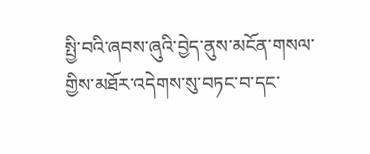སྤྱི་བའི་ཞབས་ཞུའི་བྱེད་ནུས་མངོན་གསལ་གྱིས་མཐོར་འདེགས་སུ་བཏང་བ་དང་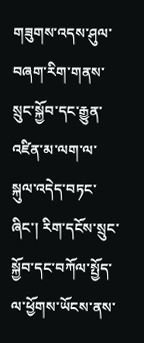གཟུགས་འདས་ཤུལ་བཞག་རིག་གནས་སྲུང་སྐྱོབ་དང་རྒྱུན་འཛིན་མ་ལག་ལ་སྐུལ་འདེད་བཏང་ཞིང་། རིག་དངོས་སྲུང་སྐྱོབ་དང་བཀོལ་སྤྱོད་ལ་ཕྱོགས་ཡོངས་ནས་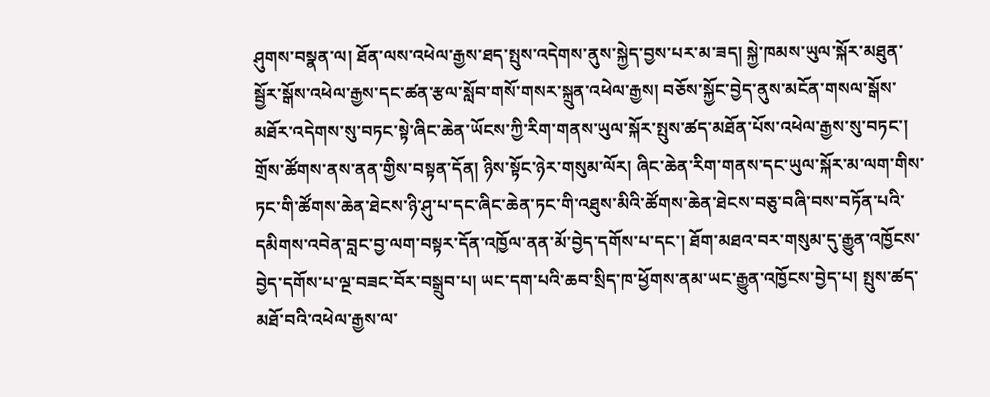ཤུགས་བསྣན་ལ། ཐོན་ལས་འཕེལ་རྒྱས་ཐད་སྤུས་འདེགས་ནུས་སྐྱེད་བྱས་པར་མ་ཟད། སྐྱེ་ཁམས་ཡུལ་སྐོར་མཐུན་སྦྱོར་སྒོས་འཕེལ་རྒྱས་དང་ཚན་རྩལ་སློབ་གསོ་གསར་སྐྲུན་འཕེལ་རྒྱས། བཅོས་སྐྱོང་བྱེད་ནུས་མངོན་གསལ་སྒོས་མཐོར་འདེགས་སུ་བཏང་སྟེ་ཞིང་ཆེན་ཡོངས་ཀྱི་རིག་གནས་ཡུལ་སྐོར་སྤུས་ཚད་མཐོན་པོས་འཕེལ་རྒྱས་སུ་བཏང་།
གྲོས་ཚོགས་ནས་ནན་གྱིས་བསྟན་དོན། ཉིས་སྟོང་ཉེར་གསུམ་ལོར། ཞིང་ཆེན་རིག་གནས་དང་ཡུལ་སྐོར་མ་ལག་གིས་ཏང་གི་ཚོགས་ཆེན་ཐེངས་ཉི་ཤུ་པ་དང་ཞིང་ཆེན་ཏང་གི་འཐུས་མིའི་ཚོགས་ཆེན་ཐེངས་བཅུ་བཞི་བས་བཏོན་པའི་དམིགས་འབེན་བླང་བྱ་ལག་བསྟར་དོན་འཁྱོལ་ནན་མོ་བྱེད་དགོས་པ་དང་། ཐོག་མཐའ་བར་གསུམ་དུ་རྒྱུན་འཁྱོངས་བྱེད་དགོས་པ་ལྔ་བཟང་བོར་བསྒྲུབ་པ། ཡང་དག་པའི་ཆབ་སྲིད་ཁ་ཕྱོགས་ནམ་ཡང་རྒྱུན་འཁྱོངས་བྱེད་པ། སྤུས་ཚད་མཐོ་བའི་འཕེལ་རྒྱས་ལ་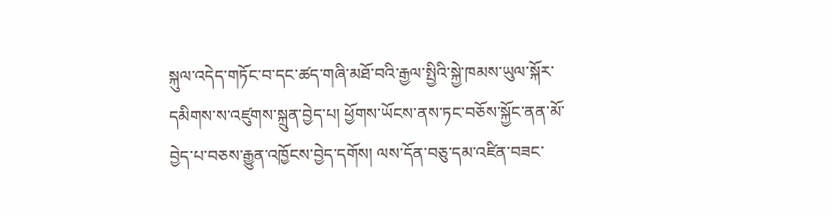སྐུལ་འདེད་གཏོང་བ་དང་ཚད་གཞི་མཐོ་བའི་རྒྱལ་སྤྱིའི་སྐྱེ་ཁམས་ཡུལ་སྐོར་དམིགས་ས་འཛུགས་སྐྲུན་བྱེད་པ། ཕྱོགས་ཡོངས་ནས་ཏང་བཅོས་སྐྱོང་ནན་མོ་བྱེད་པ་བཅས་རྒྱུན་འཁྱོངས་བྱེད་དགོས། ལས་དོན་བཅུ་དམ་འཛིན་བཟང་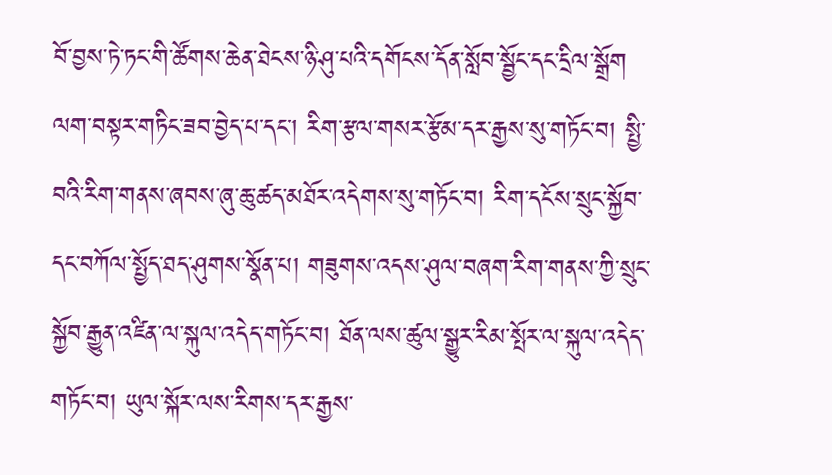བོ་བྱས་ཏེ་ཏང་གི་ཚོགས་ཆེན་ཐེངས་ཉི་ཤུ་པའི་དགོངས་དོན་སློབ་སྦྱོང་དང་དྲིལ་སྒྲོག ལག་བསྟར་གཏིང་ཟབ་བྱེད་པ་དང་། རིག་རྩལ་གསར་རྩོམ་དར་རྒྱས་སུ་གཏོང་བ། སྤྱི་བའི་རིག་གནས་ཞབས་ཞུ་ཆུ་ཚད་མཐོར་འདེགས་སུ་གཏོང་བ། རིག་དངོས་སྲུང་སྐྱོབ་དང་བཀོལ་སྤྱོད་ཐད་ཤུགས་སྣོན་པ། གཟུགས་འདས་ཤུལ་བཞག་རིག་གནས་ཀྱི་སྲུང་སྐྱོབ་རྒྱུན་འཛིན་ལ་སྐུལ་འདེད་གཏོང་བ། ཐོན་ལས་ཚུལ་སྒྱུར་རིམ་སྤོར་ལ་སྐུལ་འདེད་གཏོང་བ། ཡུལ་སྐོར་ལས་རིགས་དར་རྒྱས་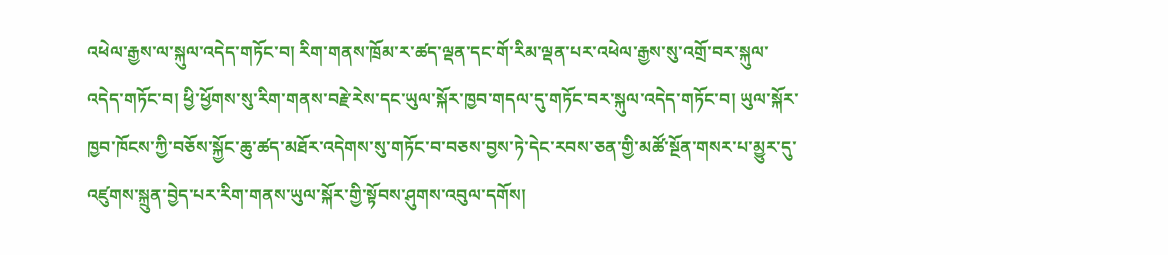འཕེལ་རྒྱས་ལ་སྐུལ་འདེད་གཏོང་བ། རིག་གནས་ཁྲོམ་ར་ཚད་ལྡན་དང་གོ་རིམ་ལྡན་པར་འཕེལ་རྒྱས་སུ་འགྲོ་བར་སྐུལ་འདེད་གཏོང་བ། ཕྱི་ཕྱོགས་སུ་རིག་གནས་བརྗེ་རེས་དང་ཡུལ་སྐོར་ཁྱབ་གདལ་དུ་གཏོང་བར་སྐུལ་འདེད་གཏོང་བ། ཡུལ་སྐོར་ཁྱབ་ཁོངས་ཀྱི་བཅོས་སྐྱོང་ཆུ་ཚད་མཐོར་འདེགས་སུ་གཏོང་བ་བཅས་བྱས་ཏེ་དེང་རབས་ཅན་གྱི་མཚོ་སྔོན་གསར་པ་མྱུར་དུ་འཛུགས་སྐྲུན་བྱེད་པར་རིག་གནས་ཡུལ་སྐོར་གྱི་སྟོབས་ཤུགས་འབུལ་དགོས།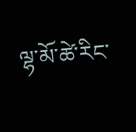ལྷ་མོ་ཚེ་རིང་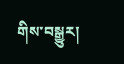གིས་བསྒྱུར།